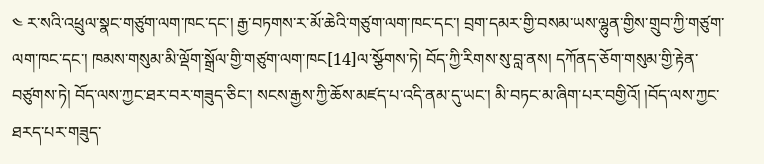༤ ར་སའི་འཕྲུལ་སྣང་གཙུག་ལག་ཁང་དང་། རྒྱ་བཏགས་ར་མོ་ཆེའི་གཙུག་ལག་ཁང་དང་། བྲག་དམར་གྱི་བསམ་ཡས་ལྷུན་གྱིས་གྲུབ་ཀྱི་གཙུག་ལག་ཁང་དང་། ཁམས་གསུམ་མི་ལྡོག་སྒྲོལ་གྱི་གཙུག་ལག་ཁང[14]ལ་སྩོགས་ཏེ། བོད་ཀྱི་རིགས་སུ་བླ་ནས། དཀོནད་ཅོག་གསུམ་གྱི་རྟེན་བཙུགས་ཏེ། བོད་ལས་ཀྱང་ཐར་བར་གཟུད་ཅིང་། སངས་རྒྱས་ཀྱི་ཆོས་མཛད་པ་འདི་ནམ་དུ་ཡང་། མི་བཏང་མ་ཞིག་པར་བགྱིའོ། །བོད་ལས་ཀྱང་ཐརད་པར་གཟུད་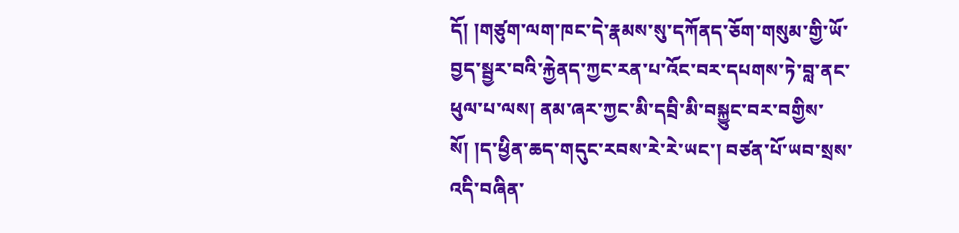དོ། །གཙུག་ལག་ཁང་དེ་རྣམས་སུ་དཀོནད་ཅོག་གསུམ་གྱི་ཡོ་བྱད་སྦྱར་བའི་རྐྱེནད་ཀྱང་རན་པ་འོང་བར་དཔགས་ཏེ་བླ་ནང་ཕུལ་པ་ལས། ནམ་ཞར་ཀྱང་མི་དབྲི་མི་བསྐྱུང་བར་བགྱིས་སོ། །ད་ཕྱིན་ཆད་གདུང་རབས་རེ་རེ་ཡང་། བཙན་པོ་ཡབ་སྲས་འདི་བཞིན་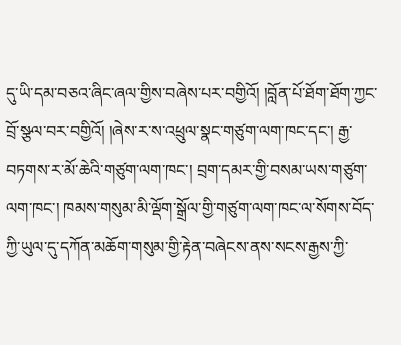དུ་ཡི་དམ་བཅའ་ཞིང་ཞལ་གྱིས་བཞེས་པར་བགྱིའོ། །བློན་པོ་ཐོག་ཐོག་ཀྱང་བྲོ་སྩལ་བར་བགྱིའོ། །ཞེས་ར་ས་འཕྲུལ་སྣང་གཙུག་ལག་ཁང་དང་། རྒྱ་བཏགས་ར་མོ་ཆེའི་གཙུག་ལག་ཁང་། བྲག་དམར་གྱི་བསམ་ཡས་གཙུག་ལག་ཁང་། ཁམས་གསུམ་མི་ལྡོག་སྒྲོལ་གྱི་གཙུག་ལག་ཁང་ལ་སོགས་བོད་ཀྱི་ཡུལ་དུ་དཀོན་མཆོག་གསུམ་གྱི་རྟེན་བཞེངས་ནས་སངས་རྒྱས་ཀྱི་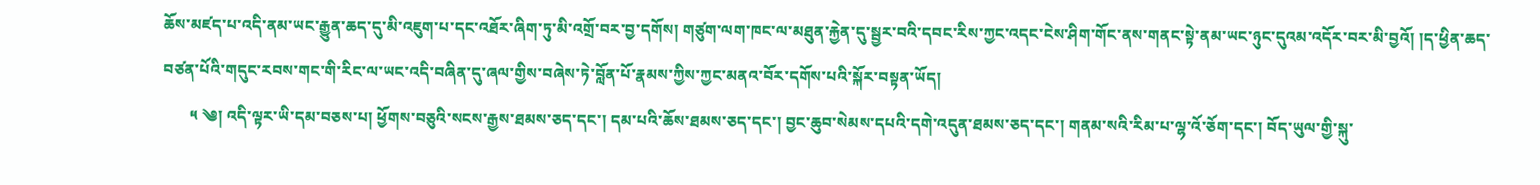ཆོས་མཛད་པ་འདི་ནམ་ཡང་རྒྱུན་ཆད་དུ་མི་འཇུག་པ་དང་འཐོར་ཞིག་ཏུ་མི་འགྲོ་བར་བྱ་དགོས། གཙུག་ལག་ཁང་ལ་མཐུན་རྐྱེན་དུ་སྦྱར་བའི་དབང་རིས་ཀྱང་འདང་ངེས་ཤིག་གོང་ནས་གནང་སྟེ་ནམ་ཡང་ཉུང་དུའམ་འདོར་བར་མི་བྱའོ། །ད་ཕྱིན་ཆད་བཙན་པོའི་གདུང་རབས་གང་གི་རིང་ལ་ཡང་འདི་བཞིན་དུ་ཞལ་གྱིས་བཞེས་ཏེ་བློན་པོ་རྣམས་ཀྱིས་ཀྱང་མནའ་བོར་དགོས་པའི་སྐོར་བསྟན་ཡོད།
       ༥ ༄། འདི་ལྟར་ཡི་དམ་བཅས་པ། ཕྱོགས་བཅུའི་སངས་རྒྱས་ཐམས་ཅད་དང་། དམ་པའི་ཆོས་ཐམས་ཅད་དང་། བྱང་ཆུབ་སེམས་དཔའི་དགེ་འདུན་ཐམས་ཅད་དང་། གནམ་སའི་རིམ་པ་ལྷ་འོ་ཅོག་དང་། བོད་ཡུལ་གྱི་སྐུ་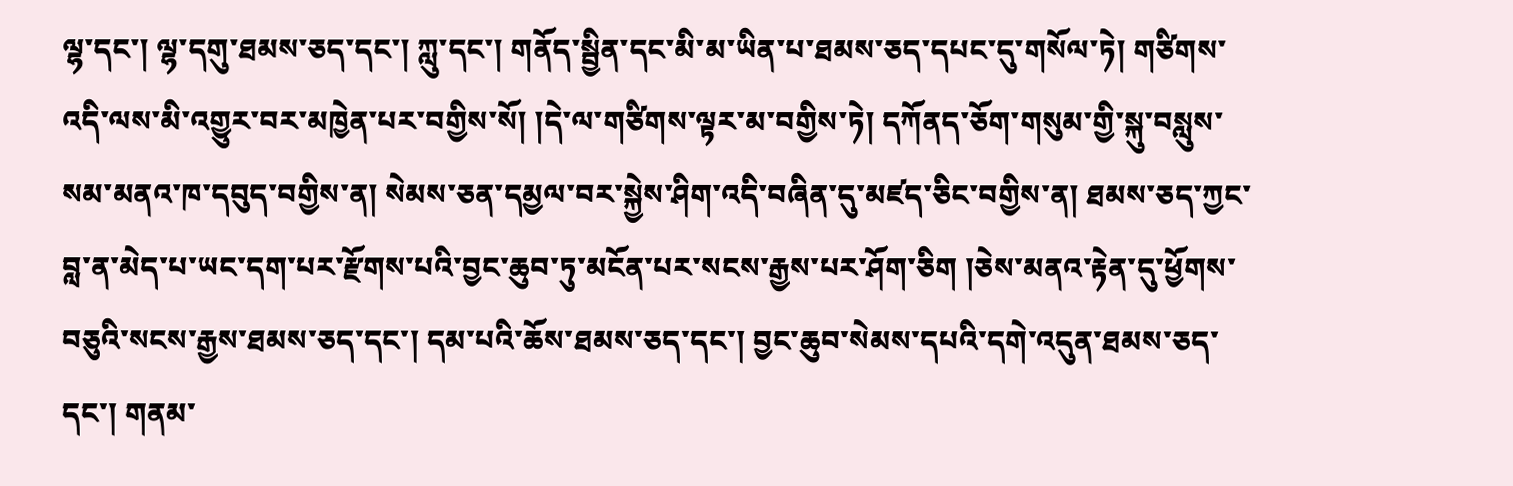ལྷ་དང་། ལྷ་དགུ་ཐམས་ཅད་དང་། ཀླུ་དང་། གནོད་སྦྱིན་དང་མི་མ་ཡིན་པ་ཐམས་ཅད་དཔང་དུ་གསོལ་ཏེ། གཙིགས་འདི་ལས་མི་འགྱུར་བར་མཁྱེན་པར་བགྱིས་སོ། །དེ་ལ་གཙིགས་ལྟར་མ་བགྱིས་ཏེ། དཀོནད་ཅོག་གསུམ་གྱི་སྐུ་བསླུས་སམ་མནའ་ཁ་དབུད་བགྱིས་ན། སེམས་ཅན་དམྱལ་བར་སྐྱེས་ཤིག་འདི་བཞིན་དུ་མཛད་ཅིང་བགྱིས་ན། ཐམས་ཅད་ཀྱང་བླ་ན་མེད་པ་ཡང་དག་པར་རྫོགས་པའི་བྱང་ཆུབ་ཏུ་མངོན་པར་སངས་རྒྱས་པར་ཤོག་ཅིག །ཅེས་མནའ་རྟེན་དུ་ཕྱོགས་བཅུའི་སངས་རྒྱས་ཐམས་ཅད་དང་། དམ་པའི་ཆོས་ཐམས་ཅད་དང་། བྱང་ཆུབ་སེམས་དཔའི་དགེ་འདུན་ཐམས་ཅད་དང་། གནམ་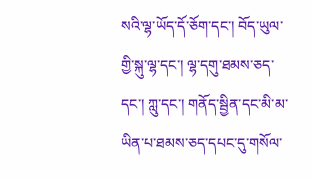སའི་ལྷ་ཡོད་དོ་ཅོག་དང་། བོད་ཡུལ་གྱི་སྐུ་ལྷ་དང་། ལྷ་དགུ་ཐམས་ཅད་དང་། ཀླུ་དང་། གནོད་སྦྱིན་དང་མི་མ་ཡིན་པ་ཐམས་ཅད་དཔང་དུ་གསོལ་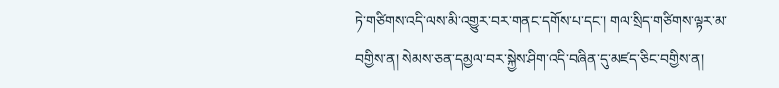ཏེ་གཙིགས་འདི་ལས་མི་འགྱུར་བར་གནང་དགོས་པ་དང་། གལ་སྲིད་གཙིགས་ལྟར་མ་བགྱིས་ན། སེམས་ཅན་དམྱལ་བར་སྐྱེས་ཤིག་འདི་བཞིན་དུ་མཛད་ཅིང་བགྱིས་ན།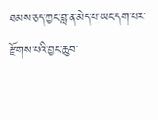ཐམས་ཅད་ཀྱང་བླ་ན་མེད་པ་ཡང་དག་པར་རྫོགས་པའི་བྱང་ཆུབ་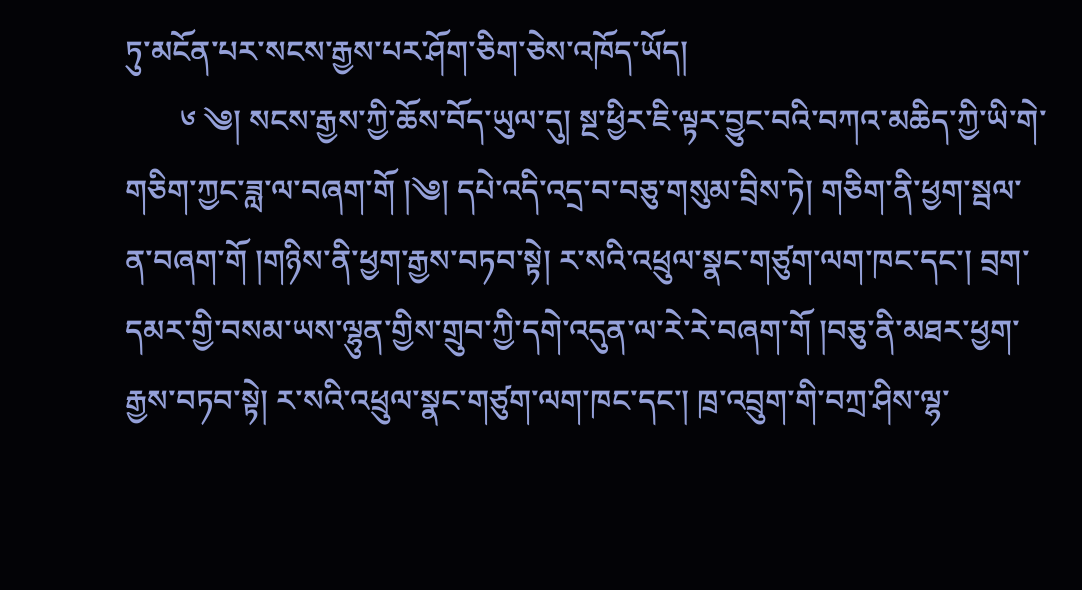ཏུ་མངོན་པར་སངས་རྒྱས་པར་ཤོག་ཅིག་ཅེས་འཁོད་ཡོད།
       ༦ ༄། སངས་རྒྱས་ཀྱི་ཆོས་བོད་ཡུལ་དུ། སྔ་ཕྱིར་ཇི་ལྟར་བྱུང་བའི་བཀའ་མཆིད་ཀྱི་ཡི་གེ་གཅིག་ཀྱང་ཟླ་ལ་བཞག་གོ །༄། དཔེ་འདི་འདྲ་བ་བཅུ་གསུམ་བྲིས་ཏེ། གཅིག་ནི་ཕྱག་སྦལ་ན་བཞག་གོ །གཉིས་ནི་ཕྱག་རྒྱས་བཏབ་སྟེ། ར་སའི་འཕྲུལ་སྣང་གཙུག་ལག་ཁང་དང་། བྲག་དམར་གྱི་བསམ་ཡས་ལྷུན་གྱིས་གྲུབ་ཀྱི་དགེ་འདུན་ལ་རེ་རེ་བཞག་གོ །བཅུ་ནི་མཐར་ཕྱག་རྒྱས་བཏབ་སྟེ། ར་སའི་འཕྲུལ་སྣང་གཙུག་ལག་ཁང་དང་། ཁྲ་འབྲུག་གི་བཀྲ་ཤིས་ལྷ་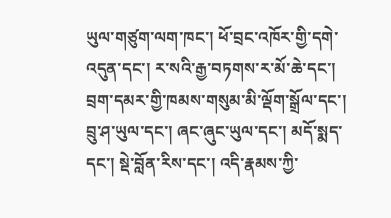ཡུལ་གཙུག་ལག་ཁང་། ཕོ་བྲང་འཁོར་གྱི་དགེ་འདུན་དང་། ར་སའི་རྒྱ་བཏགས་ར་མོ་ཆེ་དང་། བྲག་དམར་གྱི་ཁམས་གསུམ་མི་ལྡོག་སྒྲོལ་དང་། བྲུ་ཤ་ཡུལ་དང་། ཞང་ཞུང་ཡུལ་དང་། མདོ་སྨད་དང་། སྡེ་བློན་རིས་དང་། འདི་རྣམས་ཀྱི་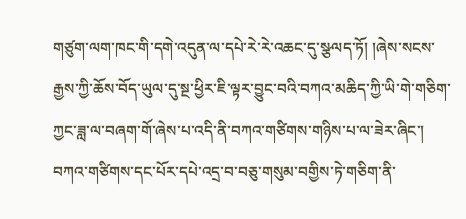གཙུག་ལག་ཁང་གི་དགེ་འདུན་ལ་དཔེ་རེ་རེ་འཆང་དུ་སྩལད་ཏོ། །ཞེས་སངས་རྒྱས་ཀྱི་ཆོས་བོད་ཡུལ་དུ་སྔ་ཕྱིར་ཇི་ལྟར་བྱུང་བའི་བཀའ་མཆིད་ཀྱི་ཡི་གེ་གཅིག་ཀྱང་ཟླ་ལ་བཞག་གོ་ཞེས་པ་འདི་ནི་བཀའ་གཙིགས་གཉིས་པ་ལ་ཟེར་ཞིང་། བཀའ་གཙིགས་དང་པོར་དཔེ་འདྲ་བ་བཅུ་གསུམ་བགྱིས་ཏེ་གཅིག་ནི་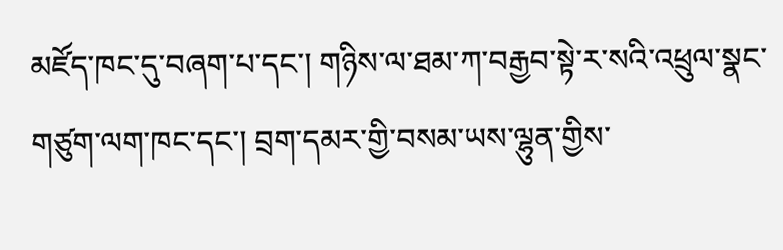མཛོད་ཁང་དུ་བཞག་པ་དང་། གཉིས་ལ་ཐམ་ཀ་བརྒྱབ་སྟེ་ར་སའི་འཕྲུལ་སྣང་གཙུག་ལག་ཁང་དང་། བྲག་དམར་གྱི་བསམ་ཡས་ལྷུན་གྱིས་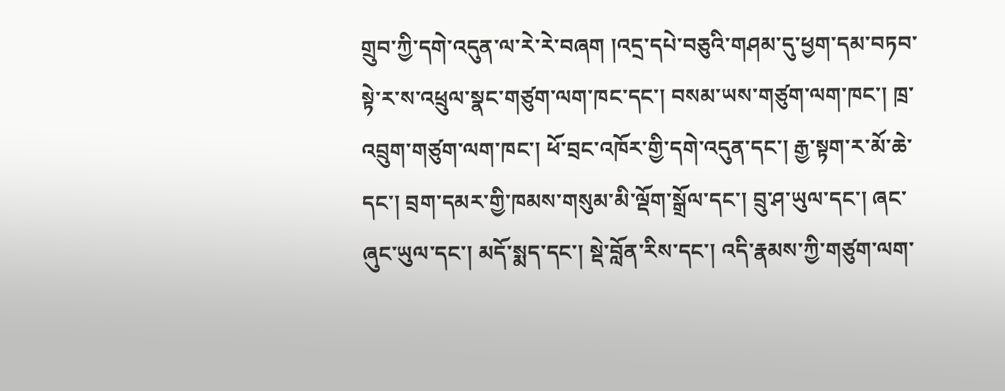གྲུབ་ཀྱི་དགེ་འདུན་ལ་རེ་རེ་བཞག །འདྲ་དཔེ་བཅུའི་གཤམ་དུ་ཕྱག་དམ་བཏབ་སྟེ་ར་ས་འཕྲུལ་སྣང་གཙུག་ལག་ཁང་དང་། བསམ་ཡས་གཙུག་ལག་ཁང་། ཁྲ་འབྲུག་གཙུག་ལག་ཁང་། ཕོ་བྲང་འཁོར་གྱི་དགེ་འདུན་དང་། རྒྱ་སྟག་ར་མོ་ཆེ་དང་། བྲག་དམར་གྱི་ཁམས་གསུམ་མི་ལྡོག་སྒྲོལ་དང་། བྲུ་ཤ་ཡུལ་དང་། ཞང་ཞུང་ཡུལ་དང་། མདོ་སྨད་དང་། སྡེ་བློན་རིས་དང་། འདི་རྣམས་ཀྱི་གཙུག་ལག་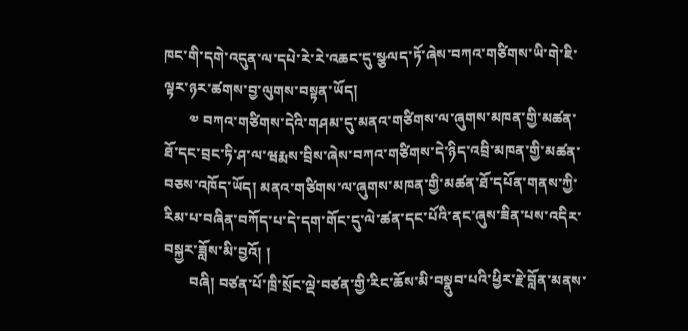ཁང་གི་དགེ་འདུན་ལ་དཔེ་རེ་རེ་འཆང་དུ་སྩལད་ཏོ་ཞེས་བཀའ་གཙིགས་ཡི་གེ་ཇི་ལྟར་ཉར་ཚགས་བྱ་ལུགས་བསྟན་ཡོད།
       ༧ བཀའ་གཙིགས་དེའི་གཤམ་དུ་མནའ་གཙིགས་ལ་ཞུགས་མཁན་གྱི་མཚན་ཐོ་དང་བྲང་ཏི་ཤ་ལ་ཝརྨས་བྲིས་ཞེས་བཀའ་གཙིགས་དེ་ཉིད་འབྲི་མཁན་གྱི་མཚན་བཅས་འཁོད་ཡོད། མནའ་གཙིགས་ལ་ཞུགས་མཁན་གྱི་མཚན་ཐོ་དཔོན་གནས་ཀྱི་རིམ་པ་བཞིན་བཀོད་པ་དེ་དག་གོང་དུ་ལེ་ཚན་དང་པོའི་ནང་ཞུས་ཟིན་པས་འདིར་བསྐྱར་ཟློས་མི་བྱའོ། །
       བཞི། བཙན་པོ་ཁྲི་སྲོང་ལྡེ་བཙན་གྱི་རིང་ཆོས་མི་བསྣུབ་པའི་ཕྱིར་རྗེ་བློན་མནས་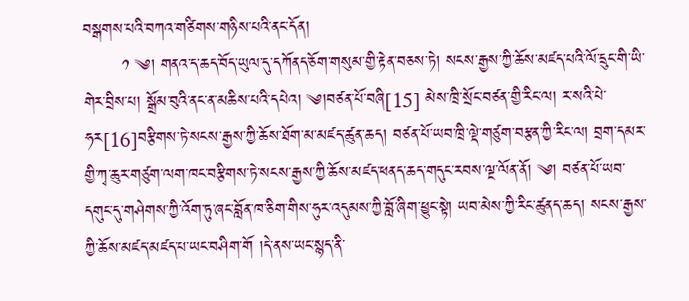བསྒགས་པའི་བཀའ་གཙིགས་གཉིས་པའི་ནང་དོན།
       ༡ ༄། གནའ་ད་ཆད་བོད་ཡུལ་དུ་དཀོནད་ཅོག་གསུམ་གྱི་རྟེན་བཅས་ཏེ། སངས་རྒྱས་ཀྱི་ཆོས་མཛད་པའི་ལོ་དྲུང་གི་ཡི་གེར་བྲིས་པ། སྒྲོམ་བུའི་ནང་ན་མཆིས་པའི་དཔེའ། ༄།བཙན་པོ་བཞི[15] མེས་ཁྲི་སྲོང་བཙན་གྱི་རིང་ལ། ར་སའི་པེ་ཧར[16]བརྩིགས་ཏེ་སངས་རྒྱས་ཀྱི་ཆོས་ཐོག་མ་མཛད་ཚུན་ཆད། བཙན་པོ་ཡབ་ཁྲི་ལྡེ་གཙུག་བརྩན་ཀྱི་རིང་ལ། བྲག་དམར་གྱི་ཀྭ་ཆུར་གཙུག་ལག་ཁང་བརྩིགས་ཏེ་སངས་རྒྱས་ཀྱི་ཆོས་མཛད་ཕནད་ཆད་གདུང་རབས་ལྔ་ལོན་ནོ། ༄། བཙན་པོ་ཡབ་དགུང་དུ་གཤེགས་ཀྱི་འོག་ཏུ་ཞང་བློན་ཁ་ཅིག་གིས་ཧུར་འདུམས་ཀྱི་བློ་ཞིག་ཕྱུང་སྟེ། ཡབ་མེས་ཀྱི་རིང་ཚུནད་ཆད། སངས་རྒྱས་ཀྱི་ཆོས་མཛད་མཛད་པ་ཡང་བཤིག་གོ །དེ་ནས་ཡང་སྙད་ནི་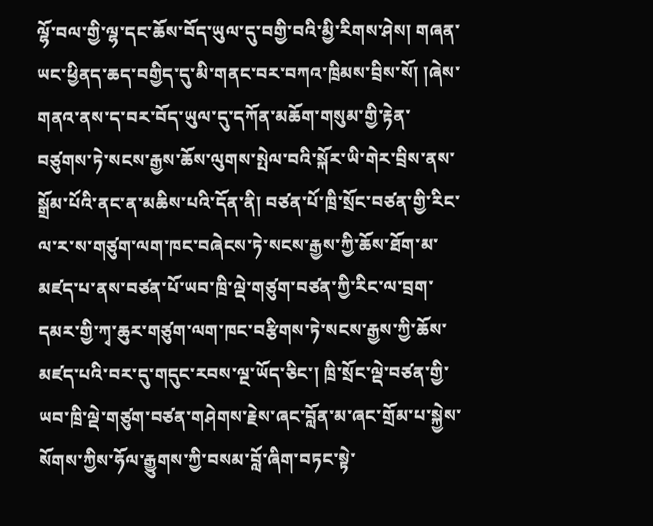ལྷོ་བལ་གྱི་ལྷ་དང་ཆོས་བོད་ཡུལ་དུ་བགྱི་བའི་མྱི་རིགས་ཤེས། གཞན་ཡང་ཕྱིནད་ཆད་བགྱིད་དུ་མི་གནང་བར་བཀའ་ཁྲིམས་བྲིས་སོ། །ཞེས་གནའ་ནས་ད་བར་བོད་ཡུལ་དུ་དཀོན་མཆོག་གསུམ་གྱི་རྟེན་བཙུགས་ཏེ་སངས་རྒྱས་ཆོས་ལུགས་སྤེལ་བའི་སྐོར་ཡི་གེར་བྲིས་ནས་སྒྲོམ་པོའི་ནང་ན་མཆིས་པའི་དོན་ནི། བཙན་པོ་ཁྲི་སྲོང་བཙན་གྱི་རིང་ལ་ར་ས་གཙུག་ལག་ཁང་བཞེངས་ཏེ་སངས་རྒྱས་ཀྱི་ཆོས་ཐོག་མ་མཛད་པ་ནས་བཙན་པོ་ཡབ་ཁྲི་ལྡེ་གཙུག་བཙན་ཀྱི་རིང་ལ་བྲག་དམར་གྱི་ཀྭ་ཆུར་གཙུག་ལག་ཁང་བརྩིགས་ཏེ་སངས་རྒྱས་ཀྱི་ཆོས་མཛད་པའི་བར་དུ་གདུང་རབས་ལྔ་ཡོད་ཅིང་། ཁྲི་སྲོང་ལྡེ་བཙན་གྱི་ཡབ་ཁྲི་ལྡེ་གཙུག་བཙན་གཤེགས་རྗེས་ཞང་བློན་མ་ཞང་གྲོམ་པ་སྐྱེས་སོགས་ཀྱིས་ཧོལ་རྒྱུགས་ཀྱི་བསམ་བློ་ཞིག་བཏང་སྟེ་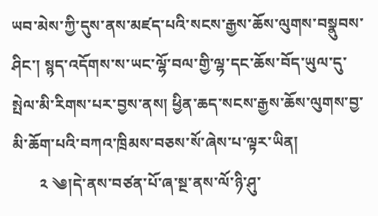ཡབ་མེས་ཀྱི་དུས་ནས་མཛད་པའི་སངས་རྒྱས་ཆོས་ལུགས་བསྣུབས་ཤིང་། སྙད་འདོགས་ས་ཡང་ལྷོ་བལ་གྱི་ལྷ་དང་ཆོས་བོད་ཡུལ་དུ་སྤེལ་མི་རིགས་པར་བྱས་ནས། ཕྱིན་ཆད་སངས་རྒྱས་ཆོས་ལུགས་བྱ་མི་ཆོག་པའི་བཀའ་ཁྲིམས་བཅས་སོ་ཞེས་པ་ལྟར་ཡིན།
       ༢ ༄།དེ་ནས་བཙན་པོ་ཞ་སྔ་ནས་ལོ་ཉི་ཤུ་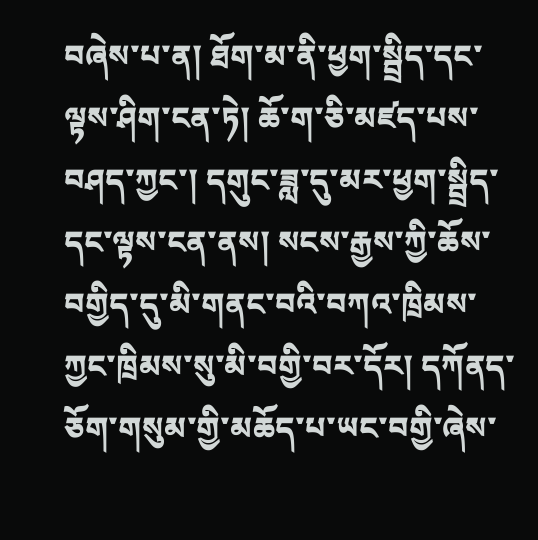བཞེས་པ་ན། ཐོག་མ་ནི་ཕྱག་སྦྲིད་དང་ལྟས་ཤིག་ངན་ཏེ། ཆོ་ག་ཅི་མཛད་པས་བཤད་ཀྱང་། དགུང་ཟླ་དུ་མར་ཕྱག་སྦྲིད་དང་ལྟས་ངན་ནས། སངས་རྒྱས་ཀྱི་ཆོས་བགྱིད་དུ་མི་གནང་བའི་བཀའ་ཁྲིམས་ཀྱང་ཁྲིམས་སུ་མི་བགྱི་བར་དོར། དཀོནད་ཅོག་གསུམ་གྱི་མཆོད་པ་ཡང་བགྱི་ཞེས་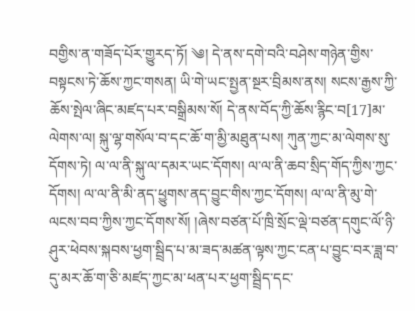བགྱིས་ན་གཟོད་པོར་གྱུརད་ཏོ། ༄། དེ་ནས་དགེ་བའི་བཤེས་གཉེན་གྱིས་བསྟངས་ཏེ་ཆོས་ཀྱང་གསན། ཡི་གེ་ཡང་སྤྱན་སྔར་བྲིམས་ནས། སངས་རྒྱས་ཀྱི་ཆོས་སྤེལ་ཞིང་མཛད་པར་བསྒྲིམས་སོ། དེ་ནས་བོད་ཀྱི་ཆོས་རྙིང་བ[17]མ་ལེགས་ལ། སྐུ་ལྷ་གསོལ་བ་དང་ཆོ་ག་མྱི་མཐུན་པས། ཀུན་ཀྱང་མ་ལེགས་སུ་དོགས་ཏེ། ལ་ལ་ནི་སྐུ་ལ་དམར་ཡང་དོགས། ལ་ལ་ནི་ཆབ་སྲིད་གོད་ཀྱིས་ཀྱང་དོགས། ལ་ལ་ནི་མི་ནད་ཕྱུགས་ནད་བྱུང་གིས་ཀྱང་དོགས། ལ་ལ་ནི་མུ་གེ་ལངས་བབ་ཀྱིས་ཀྱང་དོགས་སོ། །ཞེས་བཙན་པོ་ཁྲི་སྲོང་ལྡེ་བཙན་དགུང་ལོ་ཉི་ཤུར་ཕེབས་སྐབས་ཕྱག་སྦྲིད་པ་མ་ཟད་མཚན་ལྟས་ཀྱང་ངན་པ་བྱུང་བར་ཟླ་བ་དུ་མར་ཆོ་ག་ཅི་མཛད་ཀྱང་མ་ཕན་པར་ཕྱག་སྦྲིད་དང་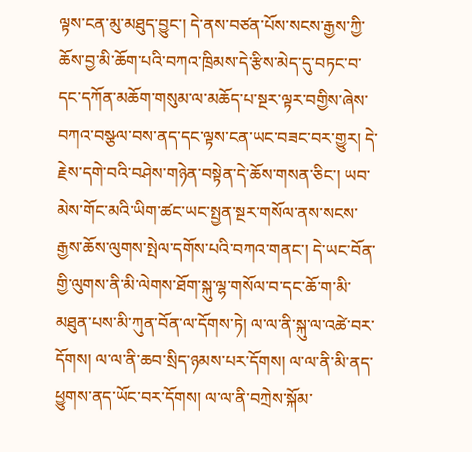ལྟས་ངན་མུ་མཐུད་བྱུང་། དེ་ནས་བཙན་པོས་སངས་རྒྱས་ཀྱི་ཆོས་བྱ་མི་ཆོག་པའི་བཀའ་ཁྲིམས་དེ་རྩིས་མེད་དུ་བཏང་བ་དང་དཀོན་མཆོག་གསུམ་ལ་མཆོད་པ་སྔར་ལྟར་བགྱིས་ཞེས་བཀའ་བསྩལ་བས་ནད་དང་ལྟས་ངན་ཡང་བཟང་བར་གྱུར། དེ་རྗེས་དགེ་བའི་བཤེས་གཉེན་བསྟེན་དེ་ཆོས་གསན་ཅིང་། ཡབ་མེས་གོང་མའི་ཡིག་ཚང་ཡང་སྤྱན་སྔར་གསོལ་ནས་སངས་རྒྱས་ཆོས་ལུགས་སྤེལ་དགོས་པའི་བཀའ་གནང་། དེ་ཡང་བོན་གྱི་ལུགས་ནི་མི་ལེགས་ཐོག་སྐུ་ལྷ་གསོལ་བ་དང་ཆོ་ག་མི་མཐུན་པས་མི་ཀུན་བོན་ལ་དོགས་ཏེ། ལ་ལ་ནི་སྐུ་ལ་འཚེ་བར་དོགས། ལ་ལ་ནི་ཆབ་སྲིད་ཉམས་པར་དོགས། ལ་ལ་ནི་མི་ནད་ཕྱུགས་ནད་ཡོང་བར་དོགས། ལ་ལ་ནི་བཀྲེས་སྐོམ་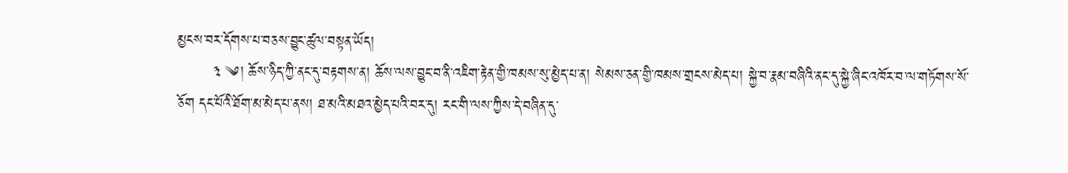མྱངས་བར་དོགས་པ་བཅས་བྱུང་ཚུལ་བསྟན་ཡོད།
       ༣ ༄། ཆོས་ཉིད་ཀྱི་ནང་དུ་བརྟགས་ན། ཆོས་ལས་བྱུང་བ་ནི་འཇིག་རྟེན་གྱི་ཁམས་སུ་མྱེད་པ་ན། སེམས་ཅན་གྱི་ཁམས་གྲངས་མེད་པ། སྐྱེ་བ་རྣམ་བཞིའི་ནང་དུ་སྐྱེ་ཞིང་འཁོར་བ་ལ་གཏོགས་སོ་ཅོག དང་པོའི་ཐོག་མ་མེད་པ་ནས། ཐ་མའི་མཐའ་མྱེད་པའི་བར་དུ། རང་གི་ལས་ཀྱིས་དེ་བཞིན་དུ་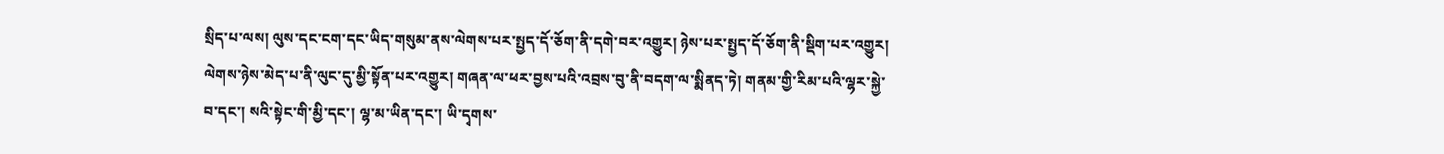སྲིད་པ་ལས། ལུས་དང་ངག་དང་ཡིད་གསུམ་ནས་ལེགས་པར་སྤྱད་དོ་ཅོག་ནི་དགེ་བར་འགྱུར། ཉེས་པར་སྤྱད་དོ་ཅོག་ནི་སྡིག་པར་འགྱུར། ལེགས་ཉེས་མེད་པ་ནི་ལུང་དུ་མྱི་སྟོན་པར་འགྱུར། གཞན་ལ་ཕར་བྱས་པའི་འབྲས་བུ་ནི་བདག་ལ་སྨིནད་ཏེ། གནམ་གྱི་རིམ་པའི་ལྷར་སྐྱེ་བ་དང་། སའི་སྟེང་གི་མྱི་དང་། ལྷ་མ་ཡིན་དང་། ཡི་དྭགས་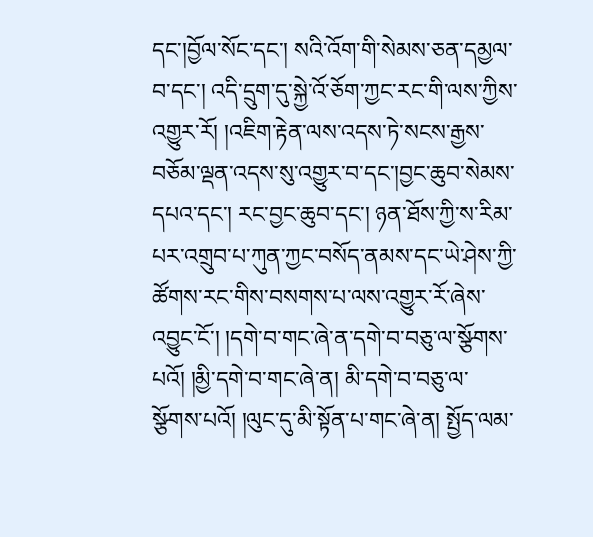དང་།བྱོལ་སོང་དང་། སའི་འོག་གི་སེམས་ཅན་དམྱལ་བ་དང་། འདི་དྲུག་དུ་སྐྱེ་འོ་ཅོག་ཀྱང་རང་གི་ལས་ཀྱིས་འགྱུར་རོ། །འཇིག་རྟེན་ལས་འདས་ཏེ་སངས་རྒྱས་བཅོམ་ལྡན་འདས་སུ་འགྱུར་བ་དང་།བྱང་ཆུབ་སེམས་དཔའ་དང་། རང་བྱང་ཆུབ་དང་། ཉན་ཐོས་ཀྱི་ས་རིམ་པར་འགྲུབ་པ་ཀུན་ཀྱང་བསོད་ནམས་དང་ཡེ་ཤེས་ཀྱི་ཚོགས་རང་གིས་བསགས་པ་ལས་འགྱུར་རོ་ཞེས་འབྱུང་ངོ་། །དགེ་བ་གང་ཞེ་ན་དགེ་བ་བཅུ་ལ་སྩོགས་པའོ། །མྱི་དགེ་བ་གང་ཞེ་ན། མི་དགེ་བ་བཅུ་ལ་སྩོགས་པའོ། །ལུང་དུ་མི་སྟོན་པ་གང་ཞེ་ན། སྤྱོད་ལམ་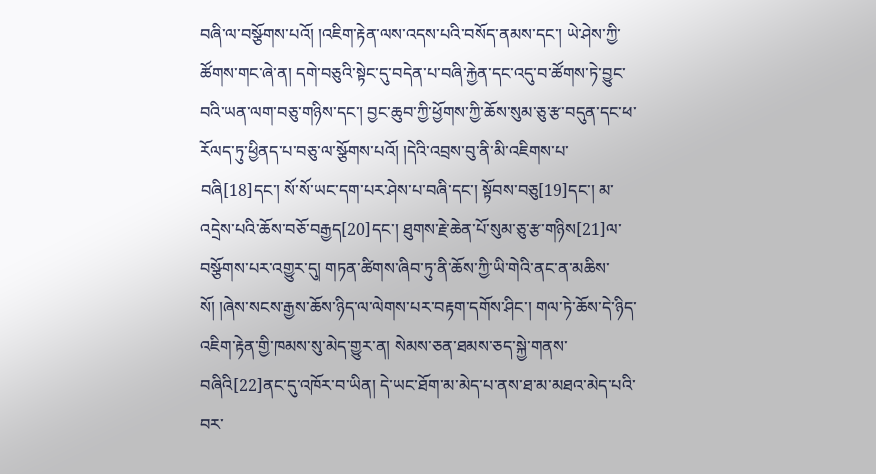བཞི་ལ་བསྩོགས་པའོ། །འཇིག་རྟེན་ལས་འདས་པའི་བསོད་ནམས་དང་། ཡེ་ཤེས་ཀྱི་ཚོགས་གང་ཞེ་ན། དགེ་བཅུའི་སྟེང་དུ་བདེན་པ་བཞི་རྐྱེན་དང་འདུ་བ་ཚོགས་ཏེ་བྱུང་བའི་ཡན་ལག་བཅུ་གཉིས་དང་། བྱང་ཆུབ་ཀྱི་ཕྱོགས་ཀྱི་ཆོས་སུམ་ཅུ་རྩ་བདུན་དང་ཕ་རོལད་ཏུ་ཕྱིནད་པ་བཅུ་ལ་སྩོགས་པའོ། །དེའི་འབྲས་བུ་ནི་མི་འཇིགས་པ་བཞི[18]དང་། སོ་སོ་ཡང་དག་པར་ཤེས་པ་བཞི་དང་། སྟོབས་བཅུ[19]དང་། མ་འདྲེས་པའི་ཆོས་བཅོ་བརྒྱད[20]དང་། ཐུགས་རྗེ་ཆེན་པོ་སུམ་ཅུ་རྩ་གཉིས[21]ལ་བསྩོགས་པར་འགྱུར་དུ། གཏན་ཚིགས་ཞིབ་ཏུ་ནི་ཆོས་ཀྱི་ཡི་གེའི་ནང་ན་མཆིས་སོ། །ཞེས་སངས་རྒྱས་ཆོས་ཉིད་ལ་ལེགས་པར་བརྟག་དགོས་ཤིང་། གལ་ཏེ་ཆོས་དེ་ཉིད་འཇིག་རྟེན་གྱི་ཁམས་སུ་མེད་གྱུར་ན། སེམས་ཅན་ཐམས་ཅད་སྐྱེ་གནས་བཞིའི[22]ནང་དུ་འཁོར་བ་ཡིན། དེ་ཡང་ཐོག་མ་མེད་པ་ནས་ཐ་མ་མཐའ་མེད་པའི་བར་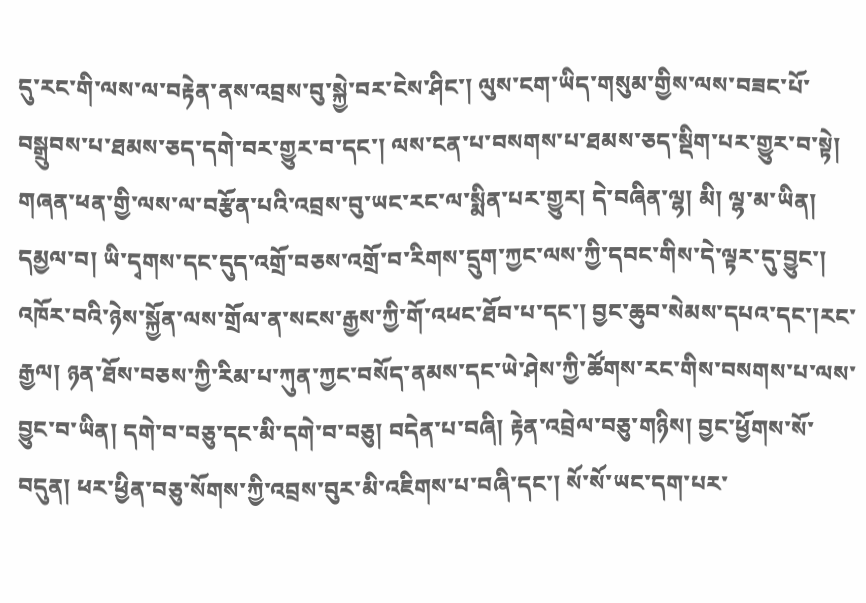དུ་རང་གི་ལས་ལ་བརྟེན་ནས་འབྲས་བུ་སྐྱེ་བར་ངེས་ཤིང་། ལུས་ངག་ཡིད་གསུམ་གྱིས་ལས་བཟང་པོ་བསྒྲུབས་པ་ཐམས་ཅད་དགེ་བར་གྱུར་བ་དང་། ལས་ངན་པ་བསགས་པ་ཐམས་ཅད་སྡིག་པར་གྱུར་བ་སྟེ། གཞན་ཕན་གྱི་ལས་ལ་བརྩོན་པའི་འབྲས་བུ་ཡང་རང་ལ་སྨིན་པར་གྱུར། དེ་བཞིན་ལྷ། མི། ལྷ་མ་ཡིན། དམྱལ་བ། ཡི་དྭགས་དང་དུད་འགྲོ་བཅས་འགྲོ་བ་རིགས་དྲུག་ཀྱང་ལས་ཀྱི་དབང་གིས་དེ་ལྟར་དུ་བྱུང་། འཁོར་བའི་ཉེས་སྐྱོན་ལས་གྲོལ་ན་སངས་རྒྱས་ཀྱི་གོ་འཕང་ཐོབ་པ་དང་། བྱང་ཆུབ་སེམས་དཔའ་དང་།རང་རྒྱལ། ཉན་ཐོས་བཅས་ཀྱི་རིམ་པ་ཀུན་ཀྱང་བསོད་ནམས་དང་ཡེ་ཤེས་ཀྱི་ཚོགས་རང་གིས་བསགས་པ་ལས་བྱུང་བ་ཡིན། དགེ་བ་བཅུ་དང་མི་དགེ་བ་བཅུ། བདེན་པ་བཞི། རྟེན་འབྲེལ་བཅུ་གཉིས། བྱང་ཕྱོགས་སོ་བདུན། ཕར་ཕྱིན་བཅུ་སོགས་ཀྱི་འབྲས་བུར་མི་འཇིགས་པ་བཞི་དང་། སོ་སོ་ཡང་དག་པར་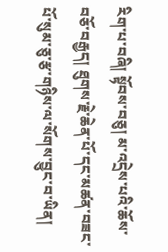རིག་པ་བཞི། སྟོབས་བཅུ། མ་འདྲེས་པའི་ཆོས་བཅོ་བརྒྱད། ཐུགས་རྗེ་ཆེན་པོ་དང་མཚན་བཟང་པོ་སུམ་ཅུ་རྩ་གཉིས་ལ་སོགས་བྱུང་བ་ཡིན།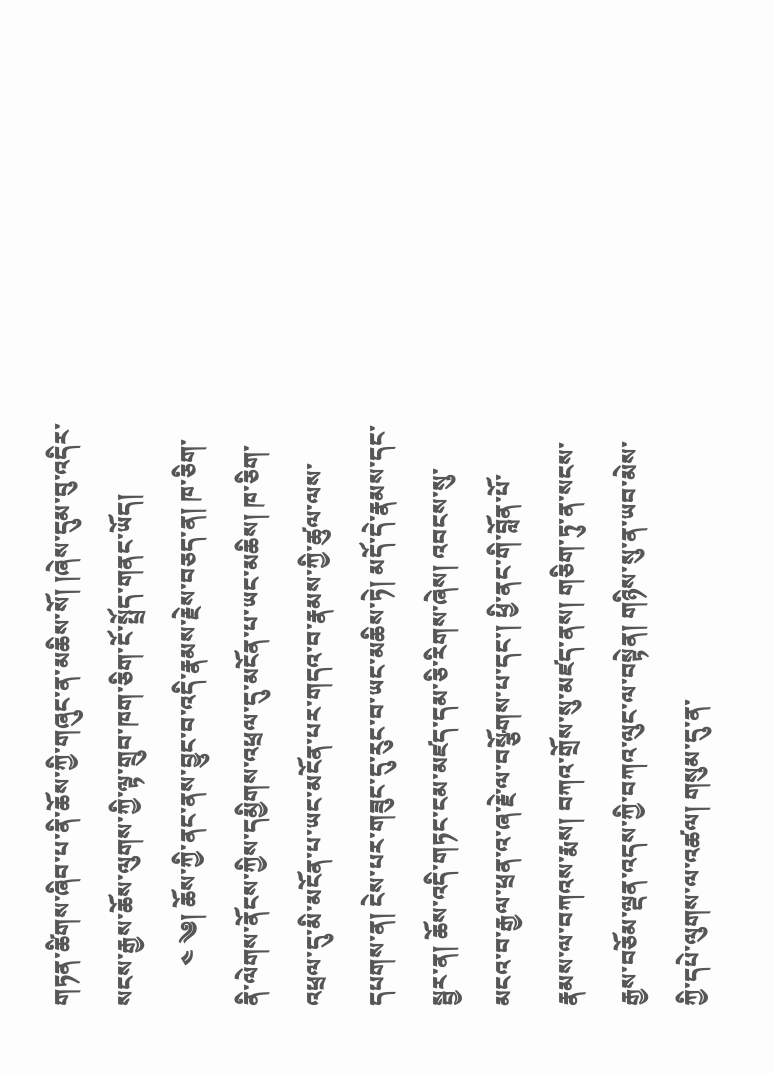གཏན་ཚིགས་ཞིབ་པ་ནི་ཆོས་ཀྱི་གཞུང་ན་མཆིས་སོ། །ཞེས་དུམ་བུ་འདིར་སངས་རྒྱས་ཆོས་ལུགས་ཀྱི་ལྟ་གྲུབ་ཁག་ཅིག་ངོ་སྤྲོད་གནང་ཡོད།
       ༤ ༄། ཆོས་ཀྱི་ནང་ནས་བྱུང་བ་འདི་རྣམས་རྗེས་བཅད་ན། ཁ་ཅིག་ནི་ལེགས་ནོངས་ཀྱིས་དམྱིགས་འཕྲལ་དུ་མངོན་པ་ཡང་མཆིས། ཁ་ཅིག་འཕྲལ་དུ་མི་མངོན་པ་ཡང་མངོན་པར་གདའ་བ་རྣམས་ཀྱི་ཚུལ་ལས་དཔགས་ན། ངེས་པར་གཟུང་དུ་རུང་བ་ཡང་མཆིས་ཏེ། མདོ་དེ་རྣམས་དང་སྦྱར་ན། ཆོས་འདི་གཏང་ངམ་མཛད་དམ་ཅི་རིགས་ཞེས། འབངས་སུ་མངའ་བ་རྒྱལ་ཕྲན་འ་ཞ་རྗེ་ལ་བསྩོགས་པ་དང་། ཕྱི་ནང་གི་བློན་པོ་རྣམས་ལ་བཀའས་རྨས། བཀའ་གྲོས་སུ་མཛད་ནས། གཅིག་ཏུ་ན་སངས་རྒྱས་བཅོམ་ལྡན་འདས་ཀྱི་བཀའ་ལུང་ལ་བསྟེན། གཉིས་སུ་ན་ཡབ་མེས་ཀྱི་དཔེ་ལུགས་ལ་འཚལ། གསུམ་དུ་ན་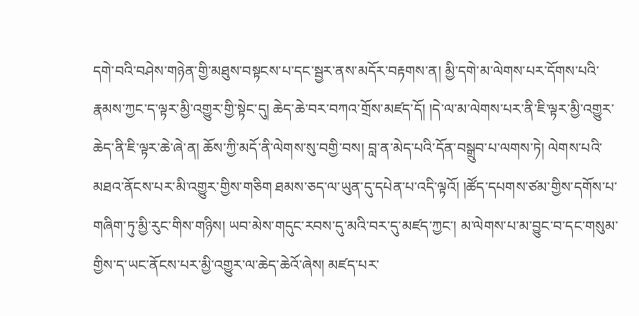དགེ་བའི་བཤེས་གཉེན་གྱི་མཐུས་བསྟངས་པ་དང་སྦྱར་ནས་མདོར་བརྟགས་ན། མྱི་དགེ་མ་ལེགས་པར་དོགས་པའི་རྣམས་ཀྱང་ད་ལྟར་མྱི་འགྱུར་གྱི་སྟེང་དུ། ཆེད་ཆེ་བར་བཀའ་གྲོས་མཛད་དོ། །དེ་ལ་མ་ལེགས་པར་ནི་ཇི་ལྟར་མྱི་འགྱུར་ཆེད་ནི་ཇི་ལྟར་ཆེ་ཞེ་ན། ཆོས་ཀྱི་མདོ་ནི་ལེགས་སུ་བགྱི་བས། བླ་ན་མེད་པའི་དོན་བསྒྲུབ་པ་ལགས་ཏེ། ལེགས་པའི་མཐའ་ནོངས་པར་མི་འགྱུར་གྱིས་གཅིག ཐམས་ཅད་ལ་ཡུན་དུ་དཔེན་པ་འདི་ལྟའོ། །ཚོད་དཔགས་ཙམ་གྱིས་དགོས་པ་གཞིག་ཏུ་མྱི་རུང་གིས་གཉིས། ཡབ་མེས་གདུང་རབས་དུ་མའི་བར་དུ་མཛད་ཀྱང་། མ་ལེགས་པ་མ་བྱུང་བ་དང་གསུམ་གྱིས་ད་ཡང་ནོངས་པར་མྱི་འགྱུར་ལ་ཆེད་ཆེའོ་ཞེས། མཛད་པར་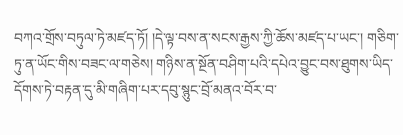བཀའ་གྲོས་བཏུལ་ཏེ་མཛད་ཏོ། །དེ་ལྟ་བས་ན་སངས་རྒྱས་ཀྱི་ཆོས་མཛད་པ་ཡང་། གཅིག་ཏུ་ན་ཡོང་གིས་བཟང་ལ་གཅེས། གཉིས་ན་སྔོན་བཤིག་པའི་དཔེའ་བྱུང་བས་ཐུགས་ཡིད་དོགས་ཏེ་བརྟན་དུ་མི་གཞིག་པར་དབུ་སྙུང་བྲོ་མནའ་བོར་བ་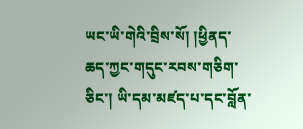ཡང་ཡི་གེའི་བྲིས་སོ། །ཕྱིནད་ཆད་ཀྱང་གདུང་རབས་གཅིག་ཅིང་། ཡི་དམ་མཛད་པ་དང་བློན་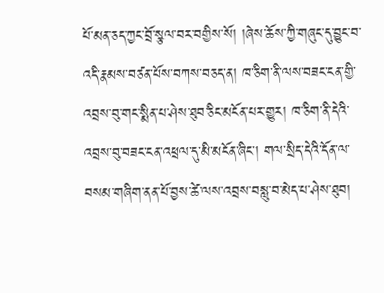པོ་མན་ཅད་ཀྱང་བྲོ་སྩལ་བར་བགྱིས་སོ། །ཞེས་ཆོས་ཀྱི་གཞུང་དུ་བྱུང་བ་འདི་རྣམས་བཙན་པོས་བཀས་བཅད་ན། ཁ་ཅིག་ནི་ལས་བཟང་ངན་གྱི་འབྲས་བུ་གང་སྨིན་པ་ཤེས་ཐུབ་ཅིང་མངོན་པར་གྱུར། ཁ་ཅིག་ནི་དེའི་འབྲས་བུ་བཟང་ངན་འཕྲལ་དུ་མི་མངོན་ཞིང་། གལ་སྲིད་དེའི་དོན་ལ་བསམ་གཞིག་ནན་པོ་བྱས་ཚེ་ལས་འབྲས་བསླུ་བ་མེད་པ་ཤེས་ཐུབ།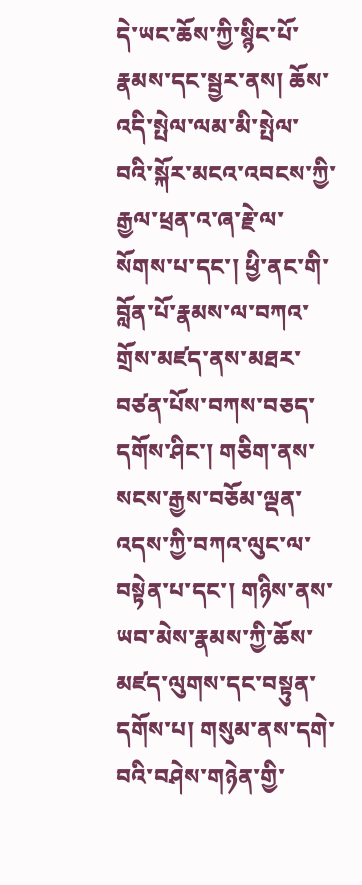དེ་ཡང་ཆོས་ཀྱི་སྙིང་པོ་རྣམས་དང་སྦྱར་ནས། ཆོས་འདི་སྤེལ་ལམ་མི་སྤེལ་བའི་སྐོར་མངའ་འབངས་ཀྱི་རྒྱལ་ཕྲན་འ་ཞ་རྗེ་ལ་སོགས་པ་དང་། ཕྱི་ནང་གི་བློན་པོ་རྣམས་ལ་བཀའ་གྲོས་མཛད་ནས་མཐར་བཙན་པོས་བཀས་བཅད་དགོས་ཤིང་། གཅིག་ནས་སངས་རྒྱས་བཅོམ་ལྡན་འདས་ཀྱི་བཀའ་ལུང་ལ་བསྟེན་པ་དང་། གཉིས་ནས་ཡབ་མེས་རྣམས་ཀྱི་ཆོས་མཛད་ལུགས་དང་བསྟུན་དགོས་པ། གསུམ་ནས་དགེ་བའི་བཤེས་གཉེན་གྱི་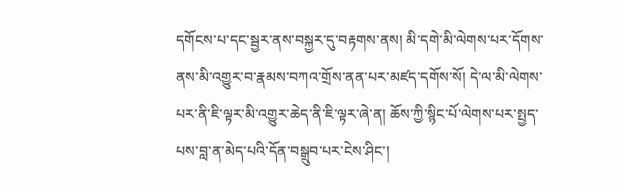དགོངས་པ་དང་སྦྱར་ནས་བསྐྱར་དུ་བརྟགས་ནས། མི་དགེ་མི་ལེགས་པར་དོགས་ནས་མི་འགྱུར་བ་རྣམས་བཀའ་གྲོས་ནན་པར་མཛད་དགོས་སོ། དེ་ལ་མི་ལེགས་པར་ནི་ཇི་ལྟར་མི་འགྱུར་ཆེད་ནི་ཇི་ལྟར་ཞེ་ན། ཆོས་ཀྱི་སྙིང་པོ་ལེགས་པར་སྤྱད་པས་བླ་ན་མེད་པའི་དོན་བསྒྲུབ་པར་ངེས་ཤིང་།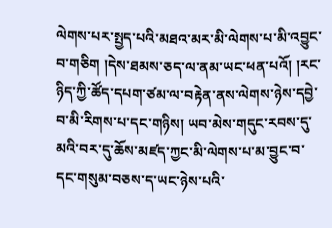ལེགས་པར་སྤྱད་པའི་མཐའ་མར་མི་ལེགས་པ་མི་འབྱུང་བ་གཅིག །དེས་ཐམས་ཅད་ལ་ནམ་ཡང་ཕན་པའོ། །རང་ཉིད་ཀྱི་ཚོད་དཔག་ཙམ་ལ་བརྟེན་ནས་ལེགས་ཉེས་དབྱེ་བ་མི་རིགས་པ་དང་གཉིས། ཡབ་མེས་གདུང་རབས་དུ་མའི་བར་དུ་ཆོས་མཛད་ཀྱང་མི་ལེགས་པ་མ་བྱུང་བ་དང་གསུམ་བཅས་ད་ཡང་ཉེས་པའི་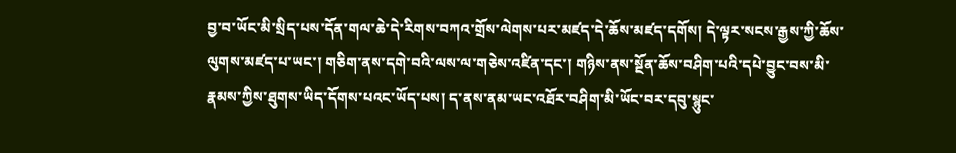བྱ་བ་ཡོང་མི་སྲིད་པས་དོན་གལ་ཆེ་དེ་རིགས་བཀའ་གྲོས་ལེགས་པར་མཛད་དེ་ཆོས་མཛད་དགོས། དེ་ལྟར་སངས་རྒྱས་ཀྱི་ཆོས་ལུགས་མཛད་པ་ཡང་། གཅིག་ནས་དགེ་བའི་ལས་ལ་གཅེས་འཛིན་དང་། གཉིས་ནས་སྔོན་ཆོས་བཤིག་པའི་དཔེ་བྱུང་བས་མི་རྣམས་ཀྱིས་ཐུགས་ཡིད་དོགས་པའང་ཡོད་པས། ད་ནས་ནམ་ཡང་འཐོར་བཤིག་མི་ཡོང་བར་དབུ་སྙུང་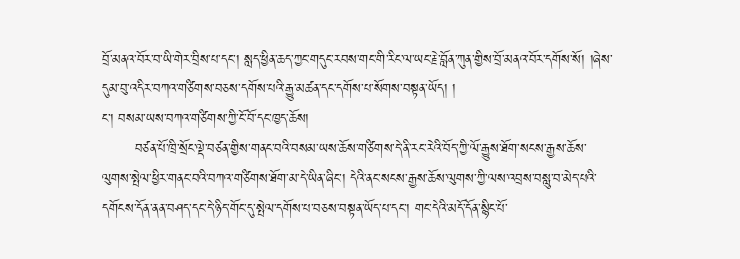བྲོ་མནའ་བོར་བ་ཡི་གེར་བྲིས་པ་དང་། སླད་ཕྱིན་ཆད་ཀྱང་གདུང་རབས་གང་གི་རིང་ལ་ཡང་རྗེ་བློན་ཀུན་གྱིས་བྲོ་མནའ་བོར་དགོས་སོ། །ཞེས་དུམ་བུ་འདིར་བཀའ་གཙིགས་བཅས་དགོས་པའི་རྒྱུ་མཚན་དང་དགོས་པ་སོགས་བསྟན་ཡོད། །
ང་། བསམ་ཡས་བཀའ་གཙིགས་ཀྱི་ངོ་བོ་དང་ཁྱད་ཆོས།
       བཙན་པོ་ཁྲི་སྲོང་ལྡེ་བཙན་གྱིས་གནང་བའི་བསམ་ཡས་ཆོས་གཙིགས་དེ་ནི་རང་རེའི་བོད་ཀྱི་ལོ་རྒྱུས་ཐོག་སངས་རྒྱས་ཆོས་ལུགས་སྤེལ་ཕྱིར་གནང་བའི་བཀའ་གཙིགས་ཐོག་མ་དེ་ཡིན་ཞིང་། དེའི་ནང་སངས་རྒྱས་ཆོས་ལུགས་ཀྱི་ལས་འབྲས་བསླུ་བ་མེད་པའི་དགོངས་དོན་ནན་བཤད་དང་དེ་ཉིད་གོང་དུ་སྤེལ་དགོས་པ་བཅས་བསྟན་ཡོད་པ་དང་། གང་དེའི་མདོ་དོན་སྙིང་པོ་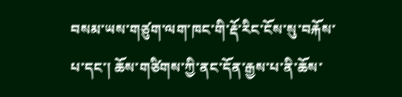བསམ་ཡས་གཙུག་ལག་ཁང་གི་རྡོ་རིང་ངོས་སུ་བརྐོས་པ་དང་། ཆོས་གཙིགས་ཀྱི་ནང་དོན་རྒྱས་པ་ནི་ཆོས་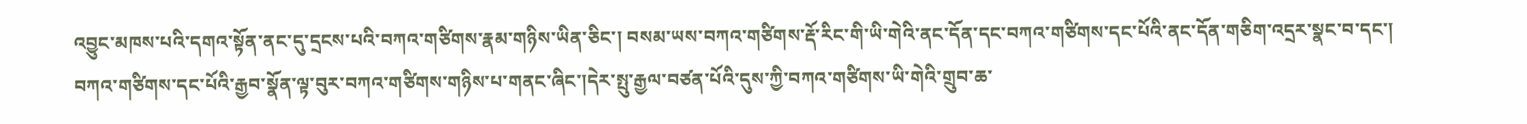འབྱུང་མཁས་པའི་དགའ་སྟོན་ནང་དུ་དྲངས་པའི་བཀའ་གཙིགས་རྣམ་གཉིས་ཡིན་ཅིང་། བསམ་ཡས་བཀའ་གཙིགས་རྡོ་རིང་གི་ཡི་གེའི་ནང་དོན་དང་བཀའ་གཙིགས་དང་པོའི་ནང་དོན་གཅིག་འདྲར་སྣང་བ་དང་། བཀའ་གཙིགས་དང་པོའི་རྒྱབ་སྣོན་ལྟ་བུར་བཀའ་གཙིགས་གཉིས་པ་གནང་ཞིང་།དེར་སྤུ་རྒྱལ་བཙན་པོའི་དུས་ཀྱི་བཀའ་གཙིགས་ཡི་གེའི་གྲུབ་ཆ་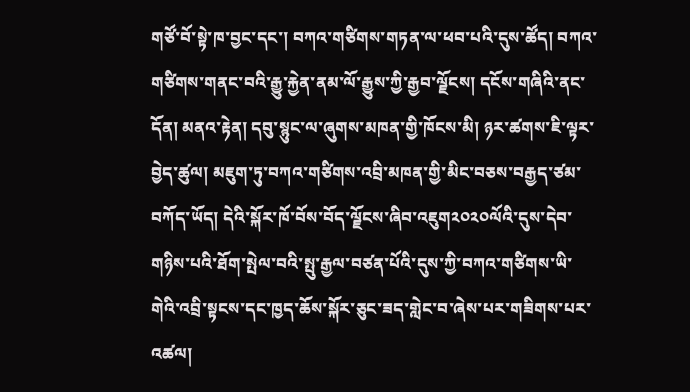གཙོ་བོ་སྟེ་ཁ་བྱང་དང་། བཀའ་གཙིགས་གཏན་ལ་ཕབ་པའི་དུས་ཚོད། བཀའ་གཙིགས་གནང་བའི་རྒྱུ་རྐྱེན་ནམ་ལོ་རྒྱུས་ཀྱི་རྒྱབ་ལྗོངས། དངོས་གཞིའི་ནང་དོན། མནའ་རྟེན། དབུ་སྙུང་ལ་ཞུགས་མཁན་གྱི་ཁོངས་མི། ཉར་ཚགས་ཇི་ལྟར་བྱེད་ཚུལ། མཇུག་ཏུ་བཀའ་གཙིགས་འབྲི་མཁན་གྱི་མིང་བཅས་བརྒྱད་ཙམ་བཀོད་ཡོད། དེའི་སྐོར་ཁོ་བོས་བོད་ལྗོངས་ཞིབ་འཇུག༢༠༢༠ལོའི་དུས་དེབ་གཉིས་པའི་ཐོག་སྤེལ་བའི་སྤུ་རྒྱལ་བཙན་པོའི་དུས་ཀྱི་བཀའ་གཙིགས་ཡི་གེའི་འབྲི་སྟངས་དང་ཁྱད་ཆོས་སྐོར་ཅུང་ཟད་གླེང་བ་ཞེས་པར་གཟིགས་པར་འཚལ།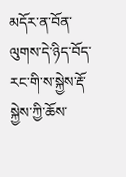མདོར་ན་བོན་ལུགས་དེ་ཉིད་བོད་རང་གི་ས་སྐྱེས་རྡོ་སྐྱེས་ཀྱི་ཆོས་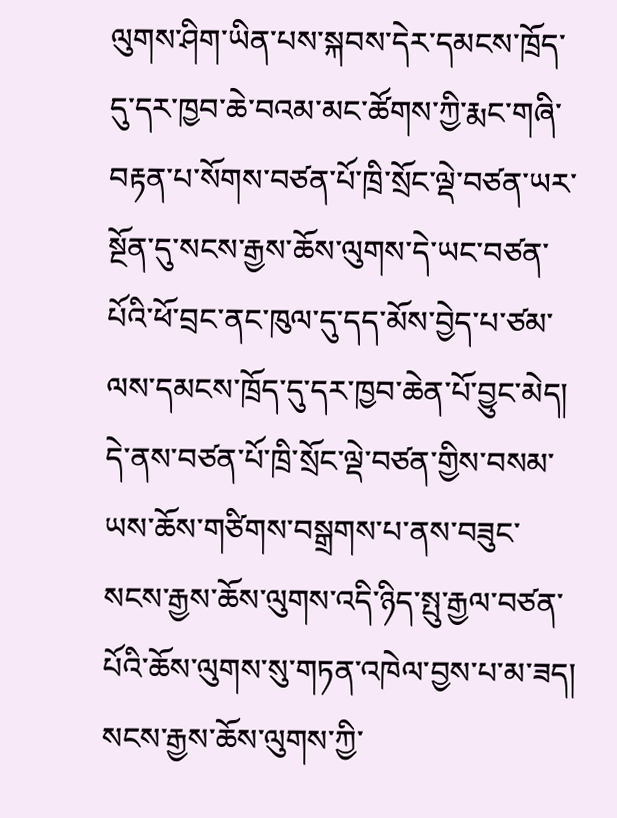ལུགས་ཤིག་ཡིན་པས་སྐབས་དེར་དམངས་ཁྲོད་དུ་དར་ཁྱབ་ཆེ་བའམ་མང་ཚོགས་ཀྱི་རྨང་གཞི་བརྟན་པ་སོགས་བཙན་པོ་ཁྲི་སྲོང་ལྡེ་བཙན་ཡར་སྔོན་དུ་སངས་རྒྱས་ཆོས་ལུགས་དེ་ཡང་བཙན་པོའི་ཕོ་བྲང་ནང་ཁུལ་དུ་དད་མོས་བྱེད་པ་ཙམ་ལས་དམངས་ཁྲོད་དུ་དར་ཁྱབ་ཆེན་པོ་བྱུང་མེད། དེ་ནས་བཙན་པོ་ཁྲི་སྲོང་ལྡེ་བཙན་གྱིས་བསམ་ཡས་ཆོས་གཙིགས་བསྒྲགས་པ་ནས་བཟུང་སངས་རྒྱས་ཆོས་ལུགས་འདི་ཉིད་སྤུ་རྒྱལ་བཙན་པོའི་ཆོས་ལུགས་སུ་གཏན་འཁེལ་བྱས་པ་མ་ཟད། སངས་རྒྱས་ཆོས་ལུགས་ཀྱི་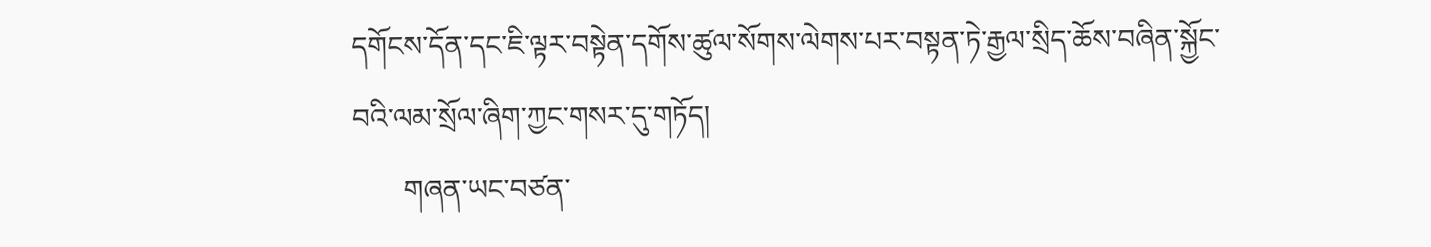དགོངས་དོན་དང་ཇི་ལྟར་བསྟེན་དགོས་ཚུལ་སོགས་ལེགས་པར་བསྟན་ཏེ་རྒྱལ་སྲིད་ཆོས་བཞིན་སྐྱོང་བའི་ལམ་སྲོལ་ཞིག་ཀྱང་གསར་དུ་གཏོད།
       གཞན་ཡང་བཙན་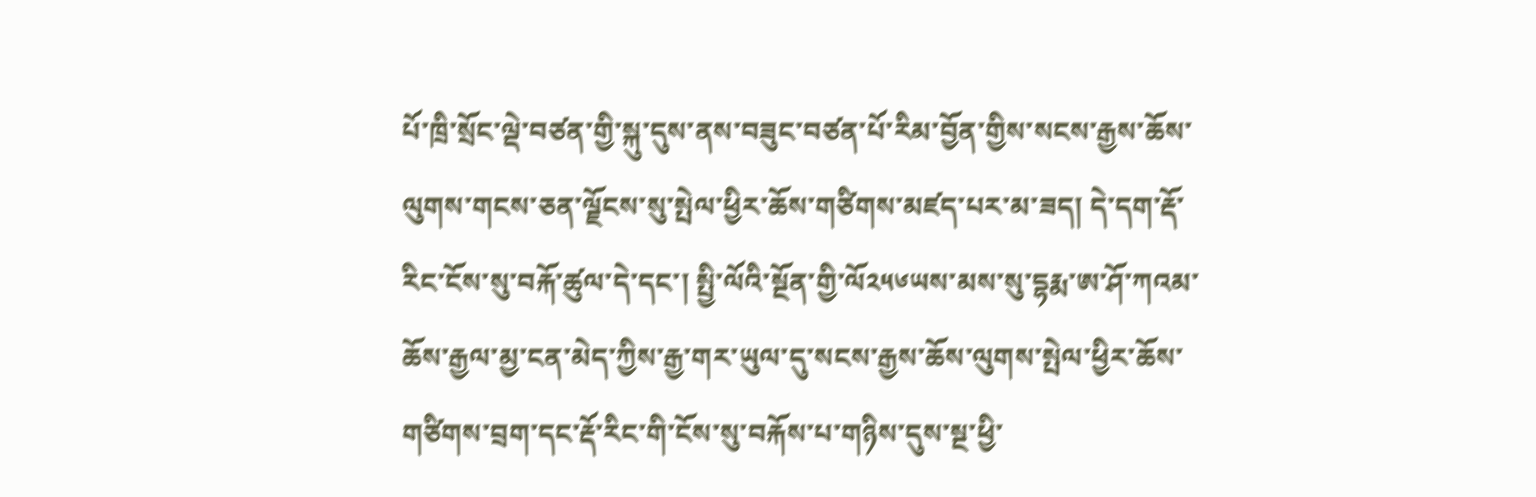པོ་ཁྲི་སྲོང་ལྡེ་བཙན་གྱི་སྐུ་དུས་ནས་བཟུང་བཙན་པོ་རིམ་བྱོན་གྱིས་སངས་རྒྱས་ཆོས་ལུགས་གངས་ཅན་ལྗོངས་སུ་སྤེལ་ཕྱིར་ཆོས་གཙིགས་མཛད་པར་མ་ཟད། དེ་དག་རྡོ་རིང་ངོས་སུ་བརྐོ་ཚུལ་དེ་དང་། སྤྱི་ལོའི་སྔོན་གྱི་ལོ༢༥༦ཡས་མས་སུ་དྷརྨ་ཨ་ཤོ་ཀའམ་ཆོས་རྒྱལ་མྱ་ངན་མེད་ཀྱིས་རྒྱ་གར་ཡུལ་དུ་སངས་རྒྱས་ཆོས་ལུགས་སྤེལ་ཕྱིར་ཆོས་གཙིགས་བྲག་དང་རྡོ་རིང་གི་ངོས་སུ་བརྐོས་པ་གཉིས་དུས་སྔ་ཕྱི་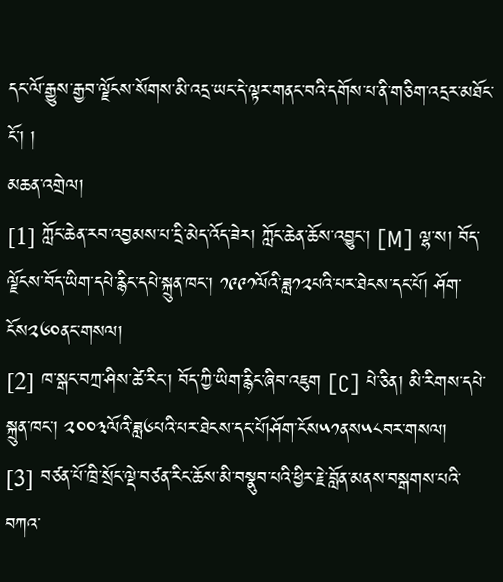དང་ལོ་རྒྱུས་རྒྱབ་ལྗོངས་སོགས་མི་འདྲ་ཡང་དེ་ལྟར་གནང་བའི་དགོས་པ་ནི་གཅིག་འདྲར་མཐོང་ངོ་། །
མཆན་འགྲེལ།
[1] ཀློང་ཆེན་རབ་འབྱམས་པ་དྲི་མེད་འོད་ཟེར། ཀློང་ཆེན་ཆོས་འབྱུང་། [M] ལྷ་ས། བོད་ལྗོངས་བོད་ཡིག་དཔེ་རྙིང་དཔེ་སྐྲུན་ཁང་། ༡༩༩༡ལོའི་ཟླ༡༢པའི་པར་ཐེངས་དང་པོ། ཤོག་ངོས༢༦༠ནང་གསལ།
[2] ཁ་སྒང་བཀྲ་ཤིས་ཚེ་རིང་། བོད་ཀྱི་ཡིག་རྙིང་ཞིབ་འཇུག [C] པེ་ཅིན། མི་རིགས་དཔེ་སྐྲུན་ཁང་། ༢༠༠༣ལོའི་ཟླ༦པའི་པར་ཐེངས་དང་པོ།ཤོག་ངོས༥༡ནས༥༨བར་གསལ།
[3] བཙན་པོ་ཁྲི་སྲོང་ལྡེ་བཙན་རིང་ཆོས་མི་བསྣུབ་པའི་ཕྱིར་རྗེ་བློན་མནས་བསྒགས་པའི་བཀའ་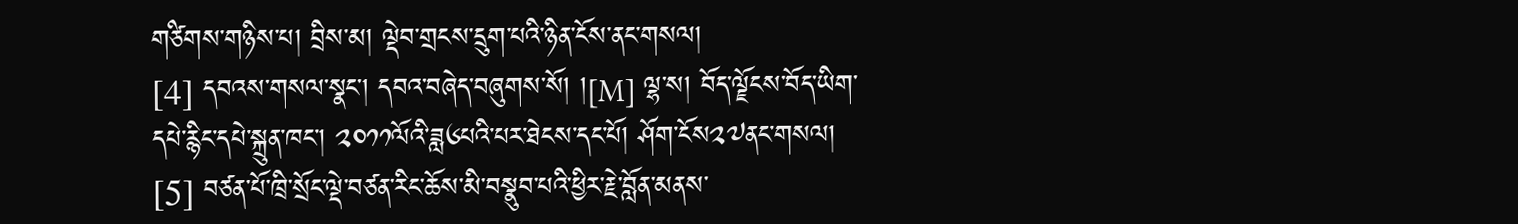གཙིགས་གཉིས་པ། བྲིས་མ། ལྡེབ་གྲངས་དྲུག་པའི་ཉིན་ངོས་ནང་གསལ།
[4] དབའས་གསལ་སྣང་། དབའ་བཞེད་བཞུགས་སོ། །[M] ལྷ་ས། བོད་ལྗོངས་བོད་ཡིག་དཔེ་རྙིང་དཔེ་སྐྲུན་ཁང་། ༢༠༡༡ལོའི་ཟླ༦པའི་པར་ཐེངས་དང་པོ། ཤོག་ངོས༢༧ནང་གསལ།
[5] བཙན་པོ་ཁྲི་སྲོང་ལྡེ་བཙན་རིང་ཆོས་མི་བསྣུབ་པའི་ཕྱིར་རྗེ་བློན་མནས་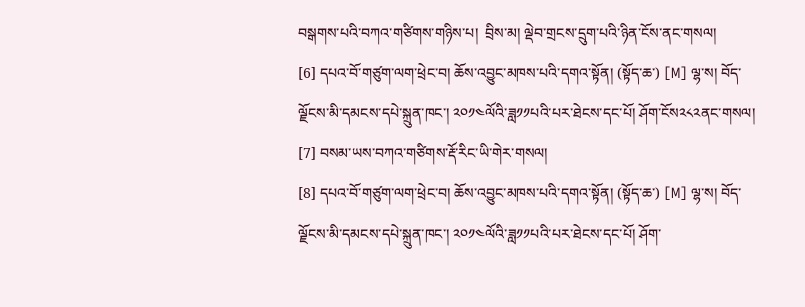བསྒགས་པའི་བཀའ་གཙིགས་གཉིས་པ།  བྲིས་མ། ལྡེབ་གྲངས་དྲུག་པའི་ཉིན་ངོས་ནང་གསལ།
[6] དཔའ་བོ་གཙུག་ལག་ཕྲེང་བ། ཆོས་འབྱུང་མཁས་པའི་དགའ་སྟོན། (སྟོད་ཆ་) [M] ལྷ་ས། བོད་ལྗོངས་མི་དམངས་དཔེ་སྐྲུན་ཁང་། ༢༠༡༤ལོའི་ཟླ༡༡པའི་པར་ཐེངས་དང་པོ། ཤོག་ངོས༢༨༢ནང་གསལ།
[7] བསམ་ཡས་བཀའ་གཙིགས་རྡོ་རིང་ཡི་གེར་གསལ།
[8] དཔའ་བོ་གཙུག་ལག་ཕྲེང་བ། ཆོས་འབྱུང་མཁས་པའི་དགའ་སྟོན། (སྟོད་ཆ་) [M] ལྷ་ས། བོད་ལྗོངས་མི་དམངས་དཔེ་སྐྲུན་ཁང་། ༢༠༡༤ལོའི་ཟླ༡༡པའི་པར་ཐེངས་དང་པོ། ཤོག་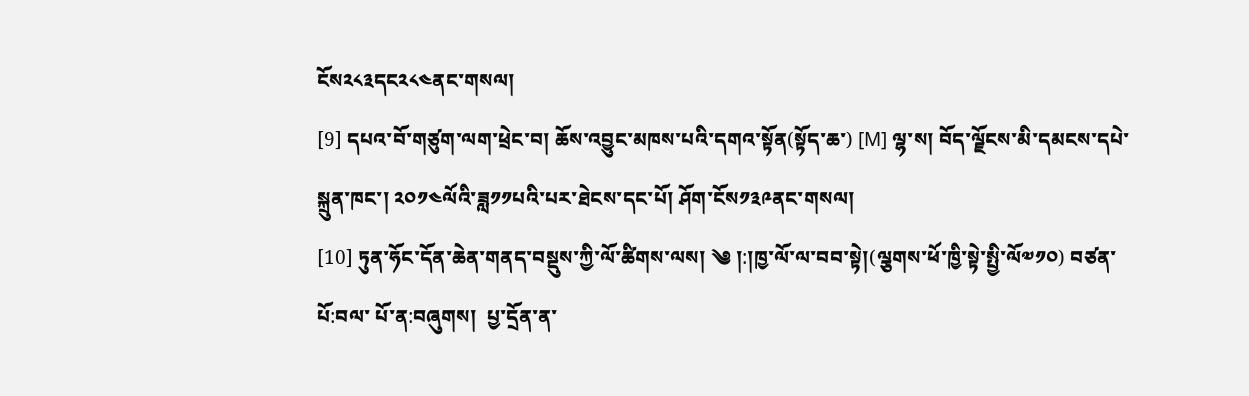ངོས༢༨༣དང༢༨༤ནང་གསལ།
[9] དཔའ་བོ་གཙུག་ལག་ཕྲེང་བ། ཆོས་འབྱུང་མཁས་པའི་དགའ་སྟོན(སྟོད་ཆ་) [M] ལྷ་ས། བོད་ལྗོངས་མི་དམངས་དཔེ་སྐྲུན་ཁང་། ༢༠༡༤ལོའི་ཟླ༡༡པའི་པར་ཐེངས་དང་པོ། ཤོག་ངོས༡༣༩ནང་གསལ།
[10] ཏུན་ཧོང་དོན་ཆེན་གནད་བསྡུས་ཀྱི་ལོ་ཚིགས་ལས། ༄ །:།ཁྱ་ལོ་ལ་བབ་སྟེ།(ལྕགས་ཕོ་ཁྱི་སྟེ་སྤྱི་ལོ༧༡༠) བཙན་པོ:བལ་ པོ་ན:བཞུགས།  པྱ་དྲོན་ན་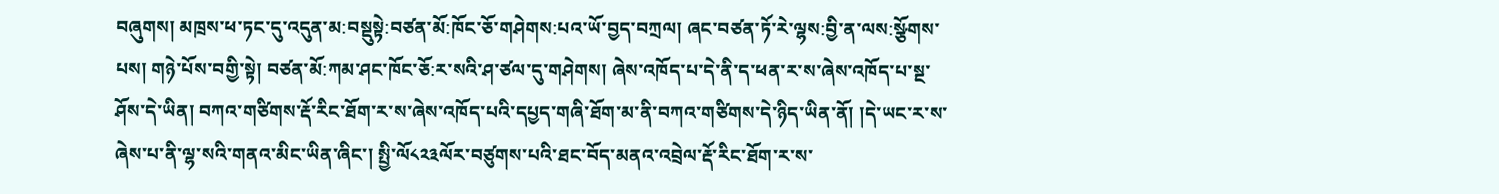བཞུགས། མཁྲས་ཕ་ཏང་དུ་འདུན་མ:བསྡུསྟེ:བཙན་མོ:ཁོང་ཅོ་གཤེགས:པའ་ཡོ་བྱད་བཀྲལ། ཞང་བཙན་ཏོ་རེ་ལྷས:བྱི་ན་ལས:སྩོགས་པས། གཉེ་པོས་བགྱི་སྟེ། བཙན་མོ:ཀམ་ཤང་ཁོང་ཅོ:ར་སའི་ཤ་ཙལ་དུ་གཤེགས། ཞེས་འཁོད་པ་དེ་ནི་ད་ཕན་ར་ས་ཞེས་འཁོད་པ་སྔ་ཤོས་དེ་ཡིན། བཀའ་གཙིགས་རྡོ་རིང་ཐོག་ར་ས་ཞེས་འཁོད་པའི་དཔྱད་གཞི་ཐོག་མ་ནི་བཀའ་གཙིགས་དེ་ཉིད་ཡིན་ནོ། །དེ་ཡང་ར་ས་ཞེས་པ་ནི་ལྷ་སའི་གནའ་མིང་ཡིན་ཞིང་། སྤྱི་ལོ༨༢༣ལོར་བཙུགས་པའི་ཐང་བོད་མནའ་འབྲེལ་རྡོ་རིང་ཐོག་ར་ས་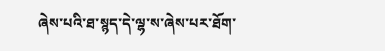ཞེས་པའི་ཐ་སྙད་དེ་ལྷ་ས་ཞེས་པར་ཐོག་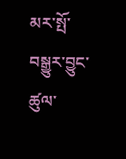མར་སྤོ་བསྒྱུར་བྱུང་ཚུལ་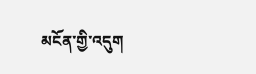མངོན་གྱི་འདུག